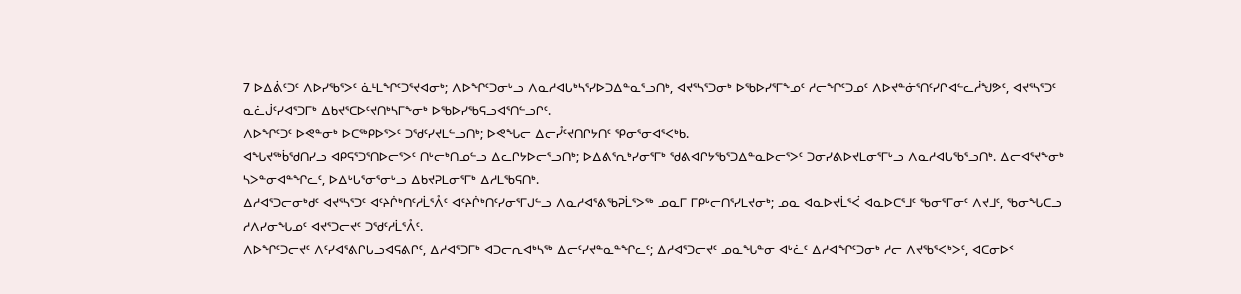7 ᐅᐃᕖᑦᑐᑦ ᐱᐅᓯᖃᕐᐳᑦ ᓈᒻᒪᖏᑦᑐᕐᔪᐊᓂᒃ; ᐱᐅᖏᑦᑐᓂᒡᓗ ᐱᓇᓱᐊᒐᒃᓴᕐᓯᐅᑐᐃᓐᓇᕐᓗᑎᒃ, ᐊᔪᕐᓴᕐᑐᓂᒃ ᐅᖃᐅᓯᕐᒥᖕᓄᑦ ᓱᓕᖏᑦᑐᓄᑦ ᐱᐅᔪᓐᓃᕐᑎᑦᓯᒋᐊᓪᓚᓲᖑᕗᑦ, ᐊᔪᕐᓴᕐᑐᑦ ᓇᓛᒎᑦᓯᐊᕐᑐᒥᒃ ᐃᑲᔪᕐᑕᐅᑦᔪᑎᒃᓴᒥᖕᓂᒃ ᐅᖃᐅᓯᖃᕋᓗᐊᕐᑎᓪᓗᒋᑦ.
ᐱᐅᖏᑦᑐᑦ ᐅᕙᓐᓂᒃ ᐅᑕᖅᑭᐅᕐᐳᑦ ᑐᖁᑦᓯᔪᒪᓪᓗᑎᒃ; ᐅᕙᖓᓕ ᐃᓕᓮᑦᔪᑎᒋᔭᑎᑦ ᕿᓂᕐᓂᐊᕐᐸᒃᑲ.
ᐊᖓᔪᖅᑳᖁᑎᓯᓗ ᐊᑭᕋᕐᑐᕐᑎᐅᓕᕐᐳᑦ ᑎᒡᓕᒃᑎᓄᓪᓗ ᐃᓚᒋᔭᐅᓕᕐᓗᑎᒃ; ᐅᐃᕕᕐᕆᒃᓯᓂᕐᒥᒃ ᖁᕕᐊᒋᔭᖃᕐᑐᐃᓐᓇᐅᓕᕐᐳᑦ ᑐᓂᓯᕕᐅᔪᒪᓂᕐᒥᒡᓗ ᐱᓇᓱᐊᒐᖃᕐᓗᑎᒃ. ᐃᓕᐊᕐᔪᖕᓂᒃ ᓴᐳᓐᓂᐊᓐᖏᓚᑦ, ᐅᐃᒡᒐᕐᓂᕐᓂᒡᓗ ᐃᑲᔪᕈᒪᓂᕐᒥᒃ ᐃᓱᒪᖃᕋᑎᒃ.
ᐃᓱᐊᕐᑐᓕᓂᒃᑯᑦ ᐊᔪᕐᓴᕐᑐᑦ ᐊᑦᔨᒌᒃᑎᑦᓱᒫᕐᐰᑦ ᐊᑦᔨᒌᒃᑎᑦᓯᓂᕐᒥᒍᓪᓗ ᐱᓇᓱᐊᕐᕕᖃᕈᒫᕐᐳᖅ ᓄᓇᒥ ᒥᑭᒡᓕᑎᕐᓯᒪᔪᓂᒃ; ᓄᓇ ᐊᓇᐅᔪᒫᕐᐹ ᐊᓇᐅᑕᕐᒧᑦ ᖃᓂᕐᒥᓂᑦ ᐱᔪᒧᑦ, ᖃᓂᖓᑕᓗ ᓱᐱᓯᓂᖓᓄᑦ ᐊᔪᕐᑐᓕᔪᑦ ᑐᖁᑦᓱᒫᕐᐰᑦ.
ᐱᐅᖏᑦᑐᓕᔪᑦ ᐱᑦᓯᐊᕐᕕᒋᒐᓗᐊᕋᕕᒋᑦ, ᐃᓱᐊᕐᑐᒥᒃ ᐊᑐᓕᕆᐊᒃᓴᖅ ᐃᓕᑦᓯᔪᓐᓇᓐᖏᓚᑦ; ᐃᓱᐊᕐᑐᓕᔪᑦ ᓄᓇᖓᓐᓂ ᐊᒡᓛᑦ ᐃᓱᐊᖏᑦᑐᓂᒃ ᓱᓕ ᐱᔪᖃᕐᐸᒃᐳᑦ, ᐊᑕᓂᐅᑉ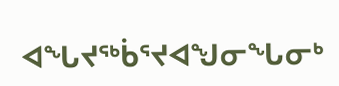ᐊᖓᔪᖅᑳᕐᔪᐊᖑᓂᖓᓂᒃ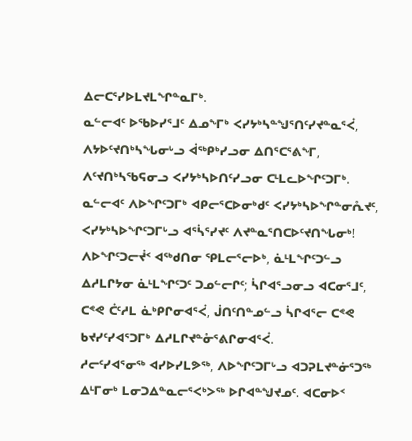ᐃᓕᑕᕐᓯᐅᒪᔪᒪᖏᓐᓇᒥᒃ.
ᓇᓪᓕᐊᑦ ᐅᖃᐅᓯᕐᒧᑦ ᐃᓄᖕᒥᒃ ᐸᓯᔭᒃᓴᓐᖑᕐᑎᑦᓯᔪᓐᓇᕐᐹ, ᐱᔭᐅᑦᔪᑎᒃᓴᖓᓂᒡᓗ ᐋᖅᑭᒃᓯᓗᓂ ᐃᑎᕐᑕᕐᕕᖕᒥ, ᐱᑦᔪᑎᒃᓴᖃᕋᓂᓗ ᐸᓯᔭᒃᓴᐅᑎᑦᓯᓗᓂ ᑕᒻᒪᓚᐅᖏᑦᑐᒥᒃ.
ᓇᓪᓕᐊᑦ ᐱᐅᖏᑦᑐᒥᒃ ᐊᑭᓕᕐᑕᐅᓂᒃᑯᑦ ᐸᓯᔭᒃᓴᐅᖏᓐᓂᕅᔪᑦ, ᐸᓯᔭᒃᓴᐅᖏᑦᑐᒥᒡᓗ ᐊᕐᓵᕐᓯᔪᑦ ᐱᔪᓐᓇᕐᑎᑕᐅᑦᔪᑎᖓᓂᒃ!
ᐱᐅᖏᑦᑐᓕᔫᑉ ᐊᖅᑯᑎᓂ ᕿᒪᓕᕐᓕᐅᒃ, ᓈᒻᒪᖏᑦᑐᓪᓗ ᐃᓱᒪᒋᔭᓂ ᓈᒻᒪᖏᑦᑐᑦ ᑐᓄᓪᓕᒋᑦ; ᓵᒋᐊᕐᓗᓂᓗ ᐊᑕᓂᕐᒧᑦ, ᑕᕝᕙ ᑖᑦᓱᒪ ᓈᒃᑭᒋᓂᐊᕐᐹ, ᒎᑎᑦᑎᓐᓄᓪᓗ ᓵᒋᐊᕐᓕ ᑕᕝᕙ ᑲᔪᓯᑦᓯᐊᕐᑐᒥᒃ ᐃᓱᒪᒋᔪᓐᓁᕐᕕᒋᓂᐊᕐᐹ.
ᓱᓕᑦᓯᐊᕐᓂᖅ ᐊᓯᐅᓯᒪᕗᖅ, ᐱᐅᖏᑦᑐᒥᒡᓗ ᐊᑐᕈᒪᔪᓐᓃᕐᑐᖅ ᐃᒻᒥᓂᒃ ᒪᓂᑐᐃᓐᓇᓕᕐᐸᒃᐳᖅ ᐅᒋᐊᓐᖑᔪᓄᑦ. ᐊᑕᓂᐅᑉ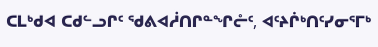ᑕᒪᒃᑯᐊ ᑕᑯᓪᓗᒋᑦ ᖁᕕᐊᓲᑎᒋᓐᖏᓔᑦ, ᐊᑦᔨᒌᒃᑎᑦᓯᓂᕐᒥᒃ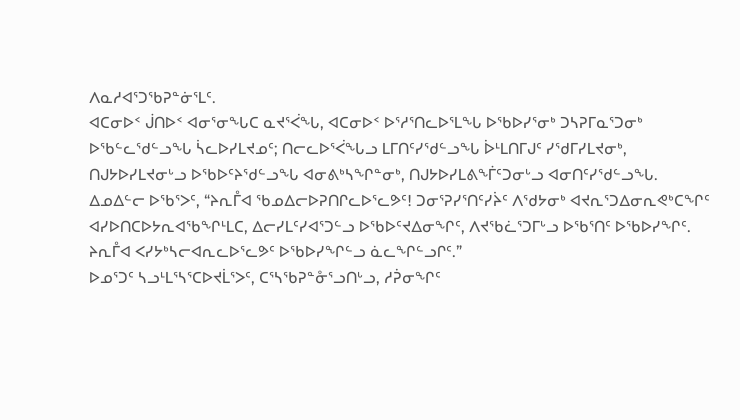ᐱᓇᓱᐊᕐᑐᖃᕈᓐᓃᕐᒪᑦ.
ᐊᑕᓂᐅᑉ ᒎᑎᐅᑉ ᐊᓂᕐᓂᖓᑕ ᓇᔪᕐᐹᖓ, ᐊᑕᓂᐅᑉ ᐅᕐᓱᕐᑎᓚᐅᕐᒪᖓ ᐅᖃᐅᓯᕐᓂᒃ ᑐᓴᕈᒥᓇᕐᑐᓂᒃ ᐅᖃᓪᓚᖁᓪᓗᖓ ᓵᓚᐅᓯᒪᔪᓄᑦ; ᑎᓕᓚᐅᕐᐹᖓᓗ ᒪᒥᑎᑦᓯᖁᓪᓗᖓ ᐆᒻᒪᑎᒥᒍᑦ ᓯᖁᒥᓯᒪᔪᓂᒃ, ᑎᒍᔭᐅᓯᒪᔪᓂᒡᓗ ᐅᖃᐅᑦᔨᖁᓪᓗᖓ ᐊᓂᕕᒃᓴᖏᓐᓂᒃ, ᑎᒍᔭᐅᓯᒪᕕᖕᒦᑦᑐᓂᒡᓗ ᐊᓂᑎᑦᓯᖁᓪᓗᖓ.
ᐃᓄᐃᓪᓕ ᐅᖃᕐᐳᑦ, “ᔨᕆᒤᐊ ᖃᓄᐃᓕᐅᕈᑎᒋᓚᐅᕐᓚᕗᑦ! ᑐᓂᕐᕈᓯᕐᑎᑦᓯᔩᑦ ᐱᖁᔭᓂᒃ ᐊᔪᕆᕐᑐᐃᓂᕆᕙᒃᑕᖏᑦ ᐊᓯᐅᑎᑕᐅᔭᕆᐊᖃᖏᒻᒪᑕ, ᐃᓕᓯᒪᑦᓯᐊᕐᑐᓪᓗ ᐅᖃᐅᑦᔪᐃᓂᖏᑦ, ᐱᔪᖃᓛᕐᑐᒥᒡᓗ ᐅᖃᕐᑎᑦ ᐅᖃᐅᓯᖏᑦ. ᔨᕆᒤᐊ ᐸᓯᔭᒃᓴᓕᐊᕆᓚᐅᕐᓚᕗᑦ ᐅᖃᐅᓯᖏᓪᓗ ᓈᓚᖏᓪᓗᒋᑦ.”
ᐅᓄᕐᑐᑦ ᓴᓗᒻᒪᕐᓴᕐᑕᐅᔪᒫᕐᐳᑦ, ᑕᕐᓴᖃᕈᓐᓁᕐᓗᑎᒡᓗ, ᓱᕉᓂᖏᑦ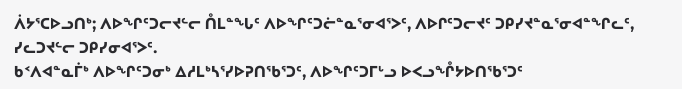ᐲᔭᕐᑕᐅᓗᑎᒃ; ᐱᐅᖏᑦᑐᓕᔪᓪᓕ ᑍᒪᓐᖓᑦ ᐱᐅᖏᑦᑐᓖᓐᓇᕐᓂᐊᕐᐳᑦ, ᐱᐅᒋᑦᑐᓕᔪᑦ ᑐᑭᓯᔪᓐᓇᕐᓂᐊᓐᖏᓚᑦ, ᓯᓚᑐᔪᓪᓕ ᑐᑭᓯᓂᐊᕐᐳᑦ.
ᑲᑉᐱᐊᓐᓇᒦᒃ ᐱᐅᖏᑦᑐᓂᒃ ᐃᓱᒪᒃᓴᕐᓯᐅᕈᑎᖃᕐᑐᑦ, ᐱᐅᖏᑦᑐᒥᒡᓗ ᐅᐸᓗᖎᔭᐅᑎᖃᕐᑐᑦ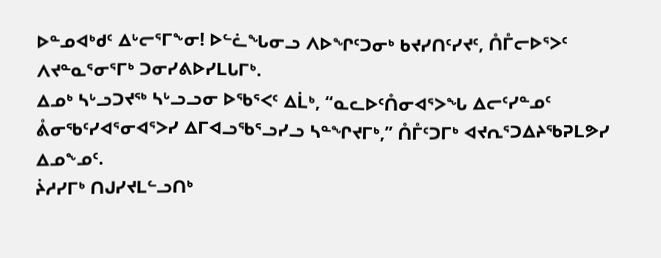ᐅᓐᓄᐊᒃᑯᑦ ᐃᒡᓕᕐᒥᖕᓂ! ᐅᓪᓛᖓᓂᓗ ᐱᐅᖏᑦᑐᓂᒃ ᑲᔪᓯᑎᑦᓯᔪᑦ, ᑍᒤᓕᐅᕐᐳᑦ ᐱᔪᓐᓇᕐᓂᕐᒥᒃ ᑐᓂᓯᕕᐅᓯᒪᒐᒥᒃ.
ᐃᓄᒃ ᓴᒡᓗᑐᔪᖅ ᓴᒡᓗᓗᓂ ᐅᖃᕐᐸᑦ ᐃᒫᒃ, “ᓇᓚᐅᑦᑍᓂᐊᕐᐳᖓ ᐃᓕᑦᓯᓐᓄᑦ ᕔᓂᖃᑦᓯᐊᕐᓂᐊᕐᐳᓯ ᐃᒥᐊᓗᖃᕐᓗᓯᓗ ᓴᓐᖏᔪᒥᒃ,” ᑍᒤᑦᑐᒥᒃ ᐊᔪᕆᕐᑐᐃᔨᖃᕈᒪᕗᓯ ᐃᓄᖕᓄᑦ.
ᔩᓱᓯᒥᒃ ᑎᒍᓯᔪᒪᓪᓗᑎᒃ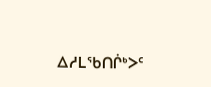ᐃᓱᒪᖃᑎᒌᒃᐳᑦ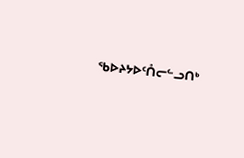ᖃᐅᔨᔭᐅᑦᑍᓕᓪᓗᑎᒃ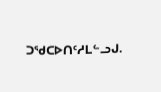ᑐᖁᑕᐅᑎᑦᓱᒪᓪᓗᒍ.